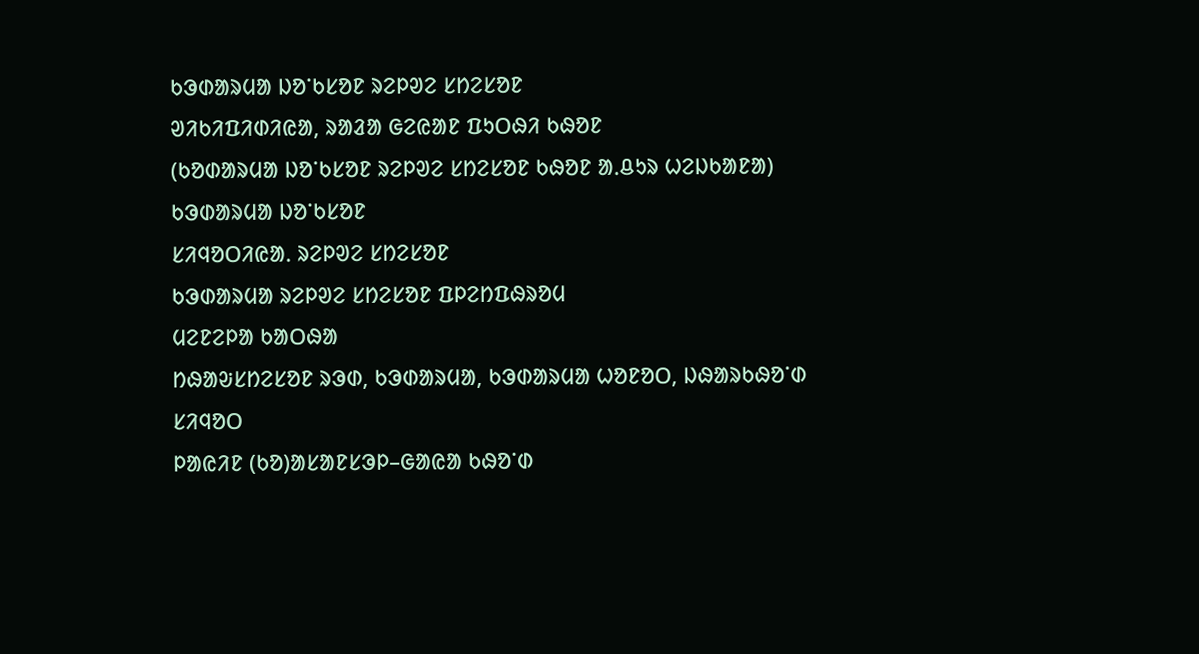ᱠᱳᱰᱟᱨᱢᱟ ᱡᱚᱸᱠᱥᱚᱱ ᱨᱮᱞᱣᱮ ᱥᱴᱮᱥᱚᱱ
ᱣᱤᱠᱤᱯᱤᱰᱤᱭᱟ, ᱨᱟᱲᱟ ᱜᱮᱭᱟᱱ ᱯᱩᱛᱷᱤ ᱠᱷᱚᱱ
(ᱠᱚᱰᱟᱨᱢᱟ ᱡᱚᱸᱠᱥᱚᱱ ᱨᱮᱞᱣᱮ ᱥᱴᱮᱥᱚᱱ ᱠᱷᱚᱱ ᱟᱹᱪᱩᱨ ᱦᱮᱡᱠᱟᱱᱟ)
ᱠᱳᱰᱟᱨᱢᱟ ᱡᱚᱸᱠᱥᱚᱱ
ᱥᱤᱧᱚᱛᱤᱭᱟᱹ ᱨᱮᱞᱣᱮ ᱥᱴᱮᱥᱚᱱ
ᱠᱳᱰᱟᱨᱢᱟ ᱨᱮᱞᱣᱮ ᱥᱴᱮᱥᱚᱱ ᱯᱞᱮᱴᱯᱷᱨᱚᱢ
ᱢᱮᱱᱮᱞᱟ ᱠᱟᱛᱷᱟ
ᱴᱷᱟᱶᱥᱴᱮᱥᱚᱱ ᱨᱳᱰ, ᱠᱳᱰᱟᱨᱢᱟ, ᱠᱳᱰᱟᱨᱢᱟ ᱦᱚᱱᱚᱛ, ᱡᱷᱟᱨᱠᱷᱚᱸᱰ
ᱥᱤᱧᱚᱛ
ᱞᱟᱭᱤᱱ (ᱠᱚ)ᱟᱥᱟᱱᱥᱳᱞ–ᱜᱟᱭᱟ ᱠᱷᱚᱸᱰ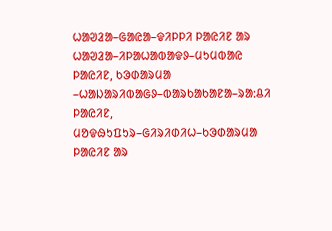ᱦᱟᱣᱲᱟ–ᱜᱟᱭᱟ–ᱫᱤᱞᱞᱤ ᱞᱟᱭᱤᱱ ᱟᱨ ᱦᱟᱣᱲᱟ–ᱤᱞᱟᱦᱟᱵᱟᱫᱽ–ᱢᱩᱢᱵᱟᱭ ᱞᱟᱭᱤᱱ, ᱠᱳᱰᱟᱨᱢᱟ –ᱦᱟᱡᱟᱨᱤᱵᱟᱜᱽ–ᱵᱟᱨᱠᱟᱠᱟᱱᱟ–ᱨᱟᱺᱪᱤ ᱞᱟᱭᱤᱱ, ᱢᱚᱫᱷᱩᱯᱩᱨ–ᱜᱤᱨᱤᱰᱤᱦ–ᱠᱳᱰᱟᱨᱢᱟ ᱞᱟᱭᱤᱱ ᱟᱨ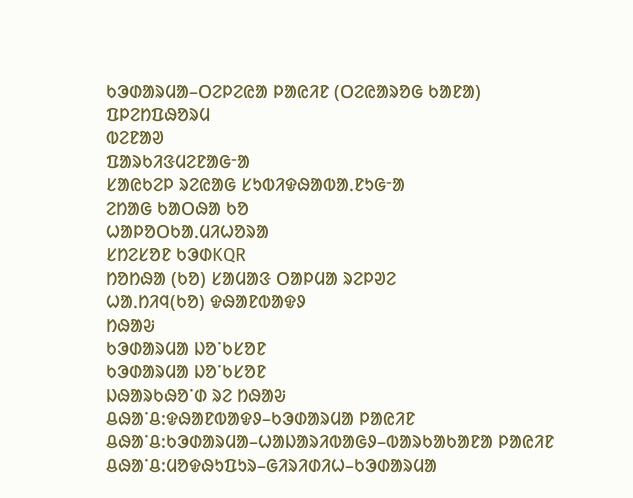ᱠᱳᱰᱟᱨᱢᱟ–ᱛᱮᱞᱮᱭᱟ ᱞᱟᱭᱤᱱ (ᱛᱮᱭᱟᱨᱚᱜ ᱠᱟᱱᱟ)
ᱯᱞᱮᱴᱯᱷᱚᱨᱢ
ᱵᱮᱱᱟᱣ
ᱯᱟᱨᱠᱤᱝᱢᱮᱱᱟᱜᱼᱟ
ᱥᱟᱭᱠᱮᱞ ᱨᱮᱭᱟᱜ ᱥᱩᱵᱤᱫᱷᱟᱵᱟᱹᱱᱩᱜᱼᱟ
ᱮᱴᱟᱜ ᱠᱟᱛᱷᱟ ᱠᱚ
ᱦᱟᱞᱚᱛᱠᱟᱹᱢᱤᱦᱚᱨᱟ
ᱥᱴᱮᱥᱚᱱ ᱠᱳᱰKQR
ᱴᱚᱴᱷᱟ (ᱠᱚ) ᱥᱟᱢᱟᱝ ᱛᱟᱞᱢᱟ ᱨᱮᱞᱣᱮ
ᱦᱟᱹᱴᱤᱧ(ᱠᱚ) ᱫᱷᱟᱱᱵᱟᱫᱽ
ᱴᱷᱟᱶ
ᱠᱳᱰᱟᱨᱢᱟ ᱡᱚᱸᱠᱥᱚᱱ
ᱠᱳᱰᱟᱨᱢᱟ ᱡᱚᱸᱠᱥᱚᱱ
ᱡᱷᱟᱨᱠᱷᱚᱸᱰ ᱨᱮ ᱴᱷᱟᱶ
ᱪᱷᱟᱸᱪ:ᱫᱷᱟᱱᱵᱟᱫᱽ–ᱠᱳᱰᱟᱨᱢᱟ ᱞᱟᱭᱤᱱ ᱪᱷᱟᱸᱪ:ᱠᱳᱰᱟᱨᱢᱟ–ᱦᱟᱡᱟᱨᱤᱵᱟᱜᱽ–ᱵᱟᱨᱠᱟᱠᱟᱱᱟ ᱞᱟᱭᱤᱱ ᱪᱷᱟᱸᱪ:ᱢᱚᱫᱷᱩᱯᱩᱨ–ᱜᱤᱨᱤᱰᱤᱦ–ᱠᱳᱰᱟᱨᱢᱟ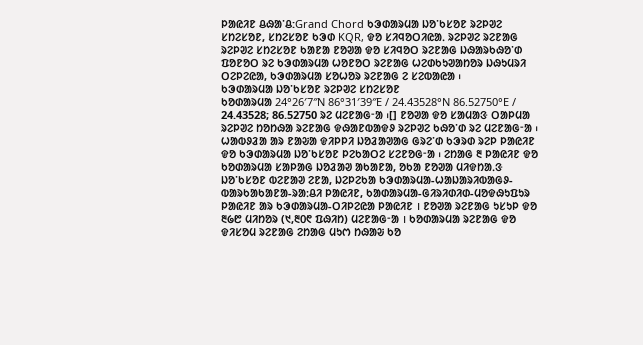ᱞᱟᱭᱤᱱ ᱪᱷᱟᱸᱪ:Grand Chord ᱠᱳᱰᱟᱨᱢᱟ ᱡᱚᱸᱠᱥᱚᱱ ᱨᱮᱞᱣᱮ ᱥᱴᱮᱥᱚᱱ, ᱥᱴᱮᱥᱚᱱ ᱠᱳᱰ KQR, ᱫᱚ ᱥᱤᱧᱚᱛᱤᱭᱟᱹ ᱨᱮᱞᱣᱮ ᱨᱮᱱᱟᱜ ᱨᱮᱞᱣᱮ ᱥᱴᱮᱥᱚᱱ ᱠᱟᱱᱟ ᱱᱚᱣᱟ ᱫᱚ ᱥᱤᱧᱚᱛ ᱨᱮᱱᱟᱜ ᱡᱷᱟᱨᱠᱷᱚᱸᱰ ᱯᱚᱱᱚᱛ ᱨᱮ ᱠᱳᱰᱟᱨᱢᱟ ᱦᱚᱱᱚᱛ ᱨᱮᱱᱟᱜ ᱦᱮᱰᱠᱩᱣᱟᱴᱚᱨ ᱡᱷᱩᱢᱨᱤ ᱛᱮᱞᱮᱭᱟ, ᱠᱳᱰᱟᱨᱢᱟ ᱥᱚᱦᱚᱨ ᱨᱮᱱᱟᱜ ᱮ ᱥᱮᱵᱟᱭᱟ ᱾
ᱠᱳᱰᱟᱨᱢᱟ ᱡᱚᱸᱠᱥᱚᱱ ᱨᱮᱞᱣᱮ ᱥᱴᱮᱥᱚᱱ
ᱠᱚᱰᱟᱨᱢᱟ 24°26′7″N 86°31′39″E / 24.43528°N 86.52750°E / 24.43528; 86.52750 ᱨᱮ ᱢᱮᱱᱟᱜᱼᱟ ᱾[] ᱱᱚᱣᱟ ᱫᱚ ᱥᱟᱢᱟᱝ ᱛᱟᱞᱢᱟ ᱨᱮᱞᱣᱮ ᱴᱚᱴᱷᱟ ᱨᱮᱱᱟᱜ ᱫᱷᱟᱱᱵᱟᱫᱽ ᱨᱮᱞᱣᱮ ᱠᱷᱚᱸᱰ ᱨᱮ ᱢᱮᱱᱟᱜᱼᱟ ᱾ ᱦᱟᱵᱽᱲᱟ ᱟᱨ ᱱᱟᱶᱟ ᱫᱤᱞᱞᱤ ᱡᱚᱲᱟᱣᱟᱜ ᱜᱨᱮᱸᱰ ᱠᱳᱨᱰ ᱨᱮᱞ ᱞᱟᱭᱤᱱ ᱫᱚ ᱠᱳᱰᱟᱨᱢᱟ ᱡᱚᱸᱠᱥᱚᱱ ᱞᱮᱠᱟᱛᱮ ᱥᱮᱱᱚᱜᱼᱟ ᱾ ᱮᱴᱟᱜ ᱓ ᱞᱟᱭᱤᱱ ᱫᱚ ᱠᱚᱰᱟᱨᱢᱟ ᱥᱟᱞᱟᱜ ᱡᱚᱲᱟᱣ ᱟᱠᱟᱱᱟ, ᱚᱠᱟ ᱱᱚᱣᱟ ᱢᱤᱫᱴᱟᱹᱝ ᱡᱚᱸᱠᱥᱚᱱ ᱵᱮᱱᱟᱣ ᱮᱱᱟ, ᱡᱮᱞᱮᱠᱟ ᱠᱳᱰᱟᱨᱢᱟ-ᱦᱟᱡᱟᱨᱤᱵᱟᱜᱽ-ᱵᱟᱨᱠᱟᱠᱟᱱᱟ-ᱨᱟᱺᱪᱤ ᱞᱟᱭᱤᱱ, ᱠᱟᱰᱟᱨᱢᱟ-ᱜᱤᱨᱤᱰᱤᱰ-ᱢᱚᱫᱷᱩᱯᱩᱨ ᱞᱟᱭᱤᱱ ᱟᱨ ᱠᱳᱰᱟᱨᱢᱟ-ᱛᱤᱞᱮᱭᱟ ᱞᱟᱭᱤᱱ । ᱱᱚᱣᱟ ᱨᱮᱱᱟᱜ ᱩᱥᱩᱞ ᱫᱚ ᱓᱙᱘ ᱢᱤᱴᱚᱨ (᱑,᱓᱐᱖ ᱯᱷᱤᱴ) ᱢᱮᱱᱟᱜᱼᱟ । ᱠᱚᱰᱟᱨᱢᱟ ᱨᱮᱱᱟᱜ ᱫᱚ ᱫᱤᱥᱚᱢ ᱨᱮᱱᱟᱜ ᱮᱴᱟᱜ ᱢᱩᱬ ᱴᱷᱟᱶ ᱠᱚ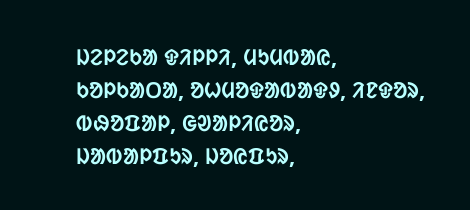ᱡᱮᱞᱮᱠᱟ ᱫᱤᱞᱞᱤ, ᱢᱩᱢᱵᱟᱭ, ᱠᱚᱞᱠᱟᱛᱟ, ᱚᱦᱢᱚᱫᱟᱵᱟᱫᱽ, ᱤᱱᱫᱚᱨ, ᱵᱷᱚᱯᱟᱞ, ᱜᱣᱟᱞᱤᱭᱚᱨ, ᱡᱟᱵᱟᱞᱯᱩᱨ, ᱡᱚᱭᱯᱩᱨ,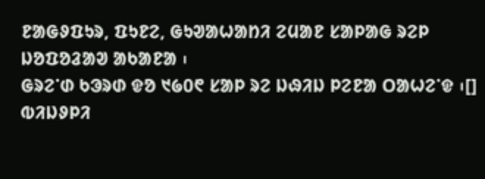ᱱᱟᱜᱽᱯᱩᱨ, ᱯᱩᱱᱮ, ᱜᱩᱣᱟᱦᱟᱴᱤ ᱮᱢᱟᱱ ᱥᱟᱞᱟᱜ ᱨᱮᱞ ᱡᱚᱯᱚᱲᱟᱣ ᱟᱠᱟᱱᱟ ᱾
ᱜᱨᱮᱸᱰ ᱠᱳᱨᱰ ᱫᱚ ᱑᱙᱐᱖ ᱥᱟᱞ ᱨᱮ ᱡᱷᱤᱡ ᱞᱮᱱᱟ ᱛᱟᱦᱮᱸᱫ ᱾[]
ᱵᱤᱡᱽᱞᱤ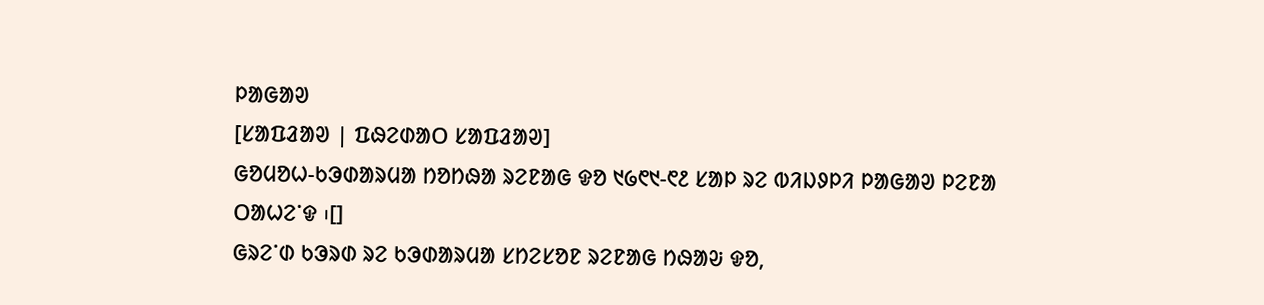ᱞᱟᱜᱟᱣ
[ᱥᱟᱯᱲᱟᱣ | ᱯᱷᱮᱰᱟᱛ ᱥᱟᱯᱲᱟᱣ]
ᱜᱚᱢᱚᱦ-ᱠᱳᱰᱟᱨᱢᱟ ᱴᱚᱴᱷᱟ ᱨᱮᱱᱟᱜ ᱫᱚ ᱑᱙᱖᱑-᱖᱒ ᱥᱟᱞ ᱨᱮ ᱵᱤᱡᱽᱞᱤ ᱞᱟᱜᱟᱣ ᱞᱮᱱᱟ ᱛᱟᱦᱮᱸᱫ ᱾[]
ᱜᱨᱮᱸᱰ ᱠᱳᱨᱰ ᱨᱮ ᱠᱳᱰᱟᱨᱢᱟ ᱥᱴᱮᱥᱚᱱ ᱨᱮᱱᱟᱜ ᱴᱷᱟᱶ ᱫᱚ,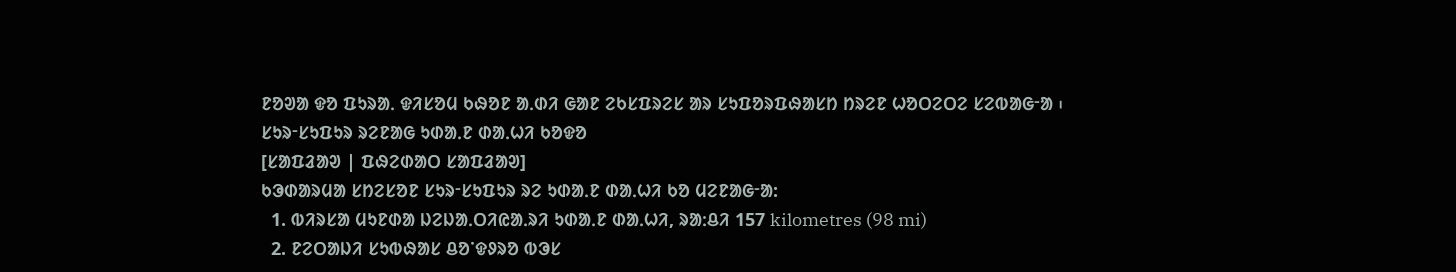ᱱᱚᱣᱟ ᱫᱚ ᱯᱩᱨᱟᱹ ᱫᱤᱥᱚᱢ ᱠᱷᱚᱱ ᱟᱹᱰᱤ ᱜᱟᱱ ᱮᱠᱥᱯᱨᱮᱥ ᱟᱨ ᱥᱩᱯᱚᱨᱯᱷᱟᱥᱴ ᱴᱨᱮᱱ ᱦᱚᱛᱮᱛᱮ ᱥᱮᱵᱟᱜᱼᱟ ᱾
ᱥᱩᱨᱼᱥᱩᱯᱩᱨ ᱨᱮᱱᱟᱜ ᱩᱰᱟᱹᱱ ᱰᱟᱹᱦᱤ ᱠᱚᱫᱚ
[ᱥᱟᱯᱲᱟᱣ | ᱯᱷᱮᱰᱟᱛ ᱥᱟᱯᱲᱟᱣ]
ᱠᱳᱰᱟᱨᱢᱟ ᱥᱴᱮᱥᱚᱱ ᱥᱩᱨᱼᱥᱩᱯᱩᱨ ᱨᱮ ᱩᱰᱟᱹᱱ ᱰᱟᱹᱦᱤ ᱠᱚ ᱢᱮᱱᱟᱜᱼᱟ:
  1. ᱵᱤᱨᱥᱟ ᱢᱩᱱᱰᱟ ᱡᱮᱡᱟᱹᱛᱤᱭᱟᱹᱨᱤ ᱩᱰᱟᱹᱱ ᱰᱟᱹᱦᱤ, ᱨᱟᱺᱪᱤ 157 kilometres (98 mi)
  2. ᱱᱮᱛᱟᱡᱤ ᱥᱩᱵᱷᱟᱥ ᱪᱚᱸᱫᱽᱨᱚ ᱵᱳᱥ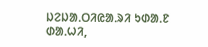ᱡᱮᱡᱟᱹᱛᱤᱭᱟᱹᱨᱤ ᱩᱰᱟᱹᱱ ᱰᱟᱹᱦᱤ,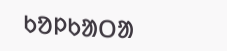ᱠᱚᱞᱠᱟᱛᱟ